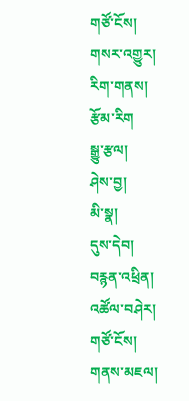གཙོ་ངོས།
གསར་འགྱུར།
རིག་གནས།
རྩོམ་རིག
སྒྱུ་རྩལ།
ཤེས་བྱ།
མི་སྣ།
དུས་དེབ།
བརྙན་འཕྲིན།
འཚོལ་བཤེར།
གཙོ་ངོས།
གནས་མཇལ།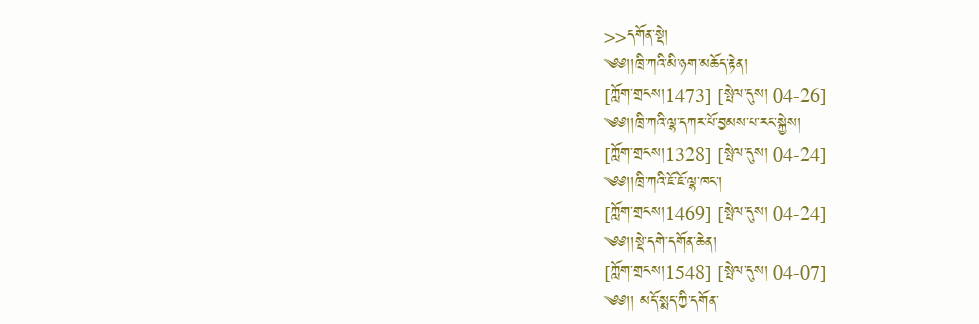>>དགོན་སྡེ།
༄༅།།ཁྲི་ཀའི་མི་ཉག་མཆོད་རྟེན།
[ཀློག་གྲངས།1473] [སྤེལ་དུས། 04-26]
༄༅།།ཁྲི་ཀའི་ལྷ་དཀར་པོ་བྱམས་པ་རང་སྐྱེས།
[ཀློག་གྲངས།1328] [སྤེལ་དུས། 04-24]
༄༅།།ཁྲི་ཀའི་ཇོ་ཇོ་ལྷ་ཁང་།
[ཀློག་གྲངས།1469] [སྤེལ་དུས། 04-24]
༄༅།།སྡེ་དགེ་དགོན་ཆེན།
[ཀློག་གྲངས།1548] [སྤེལ་དུས། 04-07]
༄༅།། མདོ་སྨད་ཀྱི་དགོན་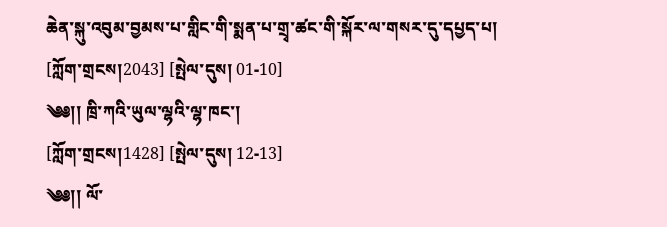ཆེན་སྐུ་འབུམ་བྱམས་པ་གླིང་གི་སྨན་པ་གྲྭ་ཚང་གི་སྐོར་ལ་གསར་དུ་དཔྱད་པ།
[ཀློག་གྲངས།2043] [སྤེལ་དུས། 01-10]
༄༅།། ཁྲི་ཀའི་ཡུལ་ལྷའི་ལྷ་ཁང་།
[ཀློག་གྲངས།1428] [སྤེལ་དུས། 12-13]
༄༅།། ལོ་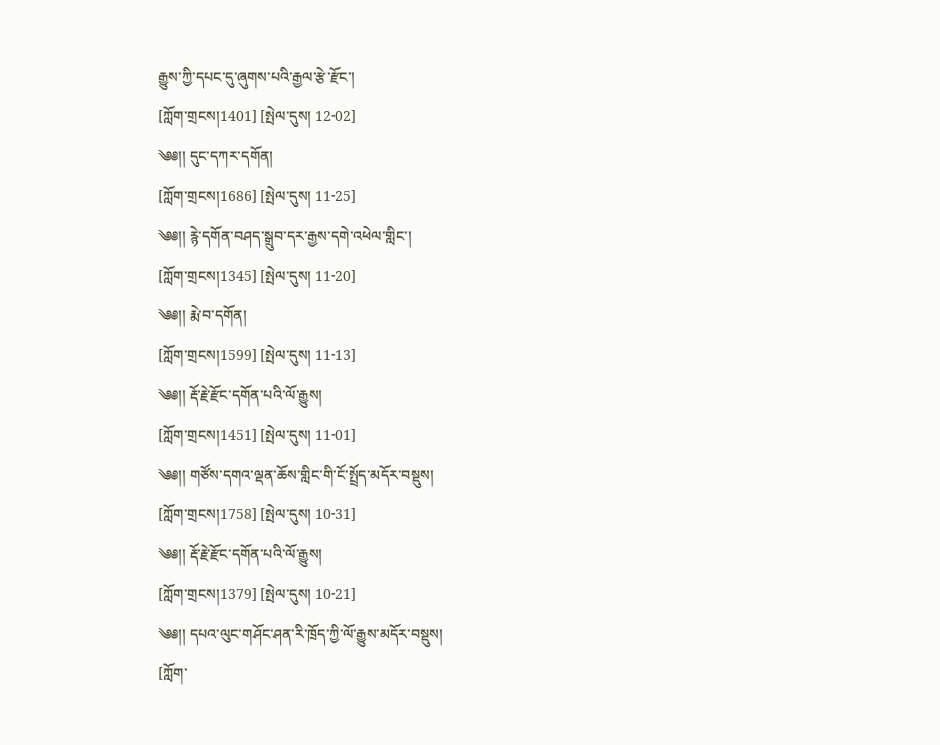རྒྱུས་ཀྱི་དཔང་དུ་ཞུགས་པའི་རྒྱལ་རྩེ་རྫོང་།
[ཀློག་གྲངས།1401] [སྤེལ་དུས། 12-02]
༄༅།། དུང་དཀར་དགོན།
[ཀློག་གྲངས།1686] [སྤེལ་དུས། 11-25]
༄༅།། རྙེ་དགོན་བཤད་སྒྲུབ་དར་རྒྱས་དགེ་འཕེལ་གླིང་།
[ཀློག་གྲངས།1345] [སྤེལ་དུས། 11-20]
༄༅།། རྨེ་བ་དགོན།
[ཀློག་གྲངས།1599] [སྤེལ་དུས། 11-13]
༄༅།། རྡོ་རྗེ་རྫོང་དགོན་པའི་ལོ་རྒྱུས།
[ཀློག་གྲངས།1451] [སྤེལ་དུས། 11-01]
༄༅།། གཙོས་དགའ་ལྡན་ཆོས་གླིང་གི་ངོ་སྤྲོད་མདོར་བསྡུས།
[ཀློག་གྲངས།1758] [སྤེལ་དུས། 10-31]
༄༅།། རྡོ་རྗེ་རྫོང་དགོན་པའི་ལོ་རྒྱུས།
[ཀློག་གྲངས།1379] [སྤེལ་དུས། 10-21]
༄༅།། དཔའ་ལུང་གཤོང་ཤན་རི་ཁྲོད་ཀྱི་ལོ་རྒྱུས་མདོར་བསྡུས།
[ཀློག་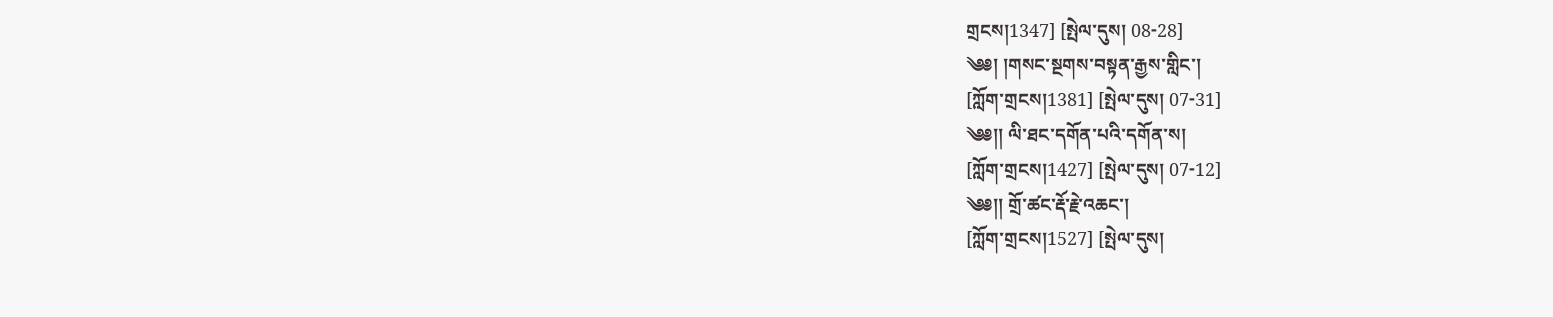གྲངས།1347] [སྤེལ་དུས། 08-28]
༄༅། །གསང་སྔགས་བསྟན་རྒྱས་གླིང་།
[ཀློག་གྲངས།1381] [སྤེལ་དུས། 07-31]
༄༅།། ལི་ཐང་དགོན་པའི་དགོན་ས།
[ཀློག་གྲངས།1427] [སྤེལ་དུས། 07-12]
༄༅།། གྲོ་ཚང་རྡོ་རྗེ་འཆང་།
[ཀློག་གྲངས།1527] [སྤེལ་དུས།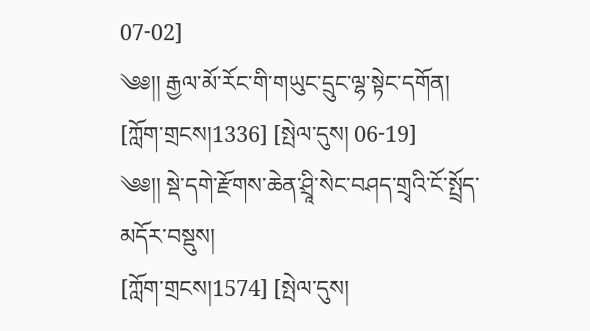07-02]
༄༅།། རྒྱལ་མོ་རོང་གི་གཡུང་དྲུང་ལྷ་སྟེང་དགོན།
[ཀློག་གྲངས།1336] [སྤེལ་དུས། 06-19]
༄༅།། སྡེ་དགེ་རྫོགས་ཆེན་ཤྲཱི་སེང་བཤད་གྲྭའི་ངོ་སྤྲོད་མདོར་བསྡུས།
[ཀློག་གྲངས།1574] [སྤེལ་དུས།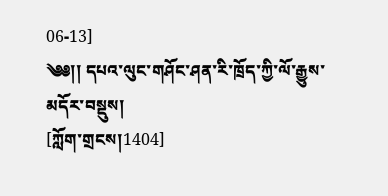06-13]
༄༅།། དཔའ་ལུང་གཤོང་ཤན་རི་ཁྲོད་ཀྱི་ལོ་རྒྱུས་མདོར་བསྡུས།
[ཀློག་གྲངས།1404]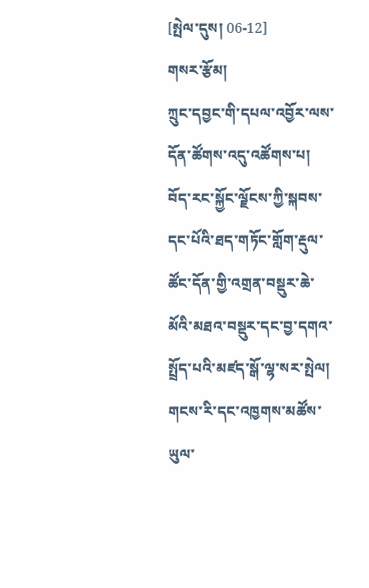[སྤེལ་དུས། 06-12]
གསར་རྩོམ།
ཀྲུང་དབྱང་གི་དཔལ་འབྱོར་ལས་དོན་ཚོགས་འདུ་འཚོགས་པ།
བོད་རང་སྐྱོང་ལྗོངས་ཀྱི་སྐབས་དང་པོའི་ཐད་གཏོང་གློག་རྡུལ་ཚོང་དོན་གྱི་འགྲན་བསྡུར་ཆེ་མོའི་མཐའ་བསྡུར་དང་བྱ་དགའ་སྤྲོད་པའི་མཛད་སྒོ་ལྷ་སར་སྤེལ།
གངས་རི་དང་འཁྱགས་མཚོས་ཡུལ་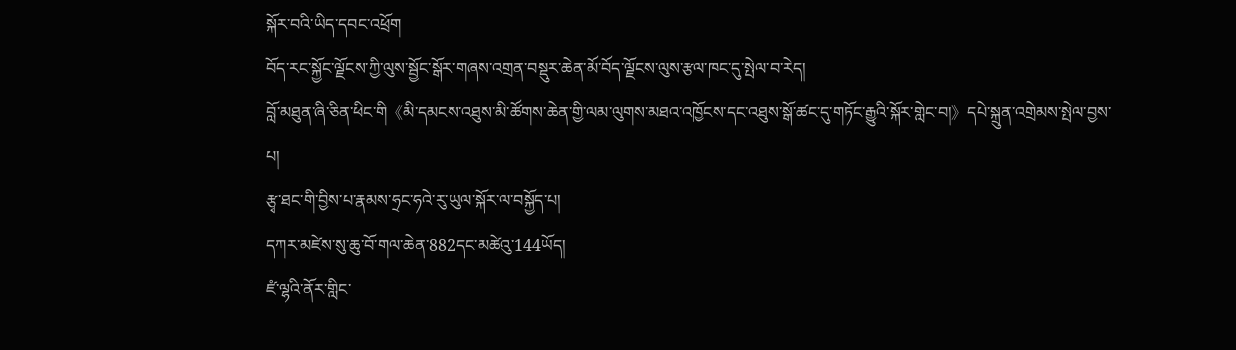སྐོར་བའི་ཡིད་དབང་འཕྲོག
བོད་རང་སྐྱོང་ལྗོངས་ཀྱི་ལུས་སྦྱོང་སྒོར་གཞས་འགྲན་བསྡུར་ཆེན་མོ་བོད་ལྗོངས་ལུས་རྩལ་ཁང་དུ་སྤེལ་བ་རེད།
བློ་མཐུན་ཞི་ཅིན་ཕིང་གི《མི་དམངས་འཐུས་མི་ཚོགས་ཆེན་གྱི་ལམ་ལུགས་མཐའ་འཁྱོངས་དང་འཐུས་སྒོ་ཚང་དུ་གཏོང་རྒྱུའི་སྐོར་གླེང་བ།》དཔེ་སྐྲུན་འགྲེམས་སྤེལ་བྱས་པ།
རྩྭ་ཐང་གི་བྱིས་པ་རྣམས་ཧྲང་ཧའེ་རུ་ཡུལ་སྐོར་ལ་བསྐྱོད་པ།
དཀར་མཛེས་སུ་ཆུ་བོ་གལ་ཆེན་882དང་མཚེའུ་144ཡོད།
ཛཾ་ལྷའི་ནོར་གླིང་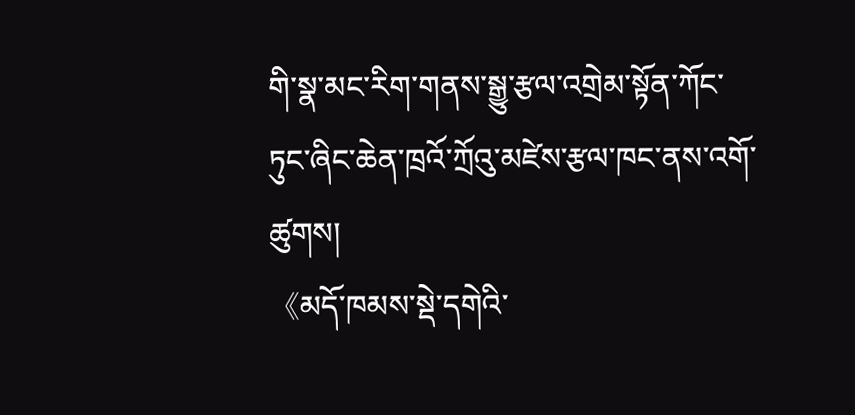གི་སྣ་མང་རིག་གནས་སྒྱུ་རྩལ་འགྲེམ་སྟོན་ཀོང་ཏུང་ཞིང་ཆེན་ཁྲའོ་ཀྲོའུ་མཛེས་རྩལ་ཁང་ནས་འགོ་ཚུགས།
《མདོ་ཁམས་སྡེ་དགེའི་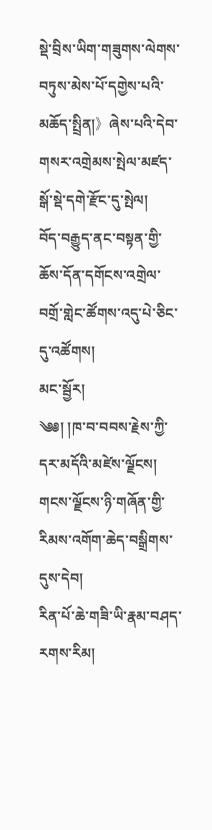སྡེ་བྲིས་ཡིག་གཟུགས་ལེགས་བཏུས་མེས་པོ་དགྱེས་པའི་མཆོད་སྤྲིན།》ཞེས་པའི་དེབ་གསར་འགྲེམས་སྤེལ་མཛད་སྒོ་སྡེ་དགེ་རྫོང་དུ་སྤེལ།
བོད་བརྒྱུད་ནང་བསྟན་གྱི་ཆོས་དོན་དགོངས་འགྲེལ་བགྲོ་གླེང་ཚོགས་འདུ་པེ་ཅིང་དུ་འཚོགས།
མང་སྦྱོར།
༄༅། །ཁ་བ་བབས་རྗེས་ཀྱི་དར་མདོའི་མཛེས་ལྗོངས།
གངས་ལྗོངས་ཉི་གཞོན་གྱི་རིམས་འགོག་ཆེད་བསྒྲིགས་དུས་དེབ།
རིན་པོ་ཆེ་གཟི་ཡི་རྣམ་བཤད་རགས་རིམ།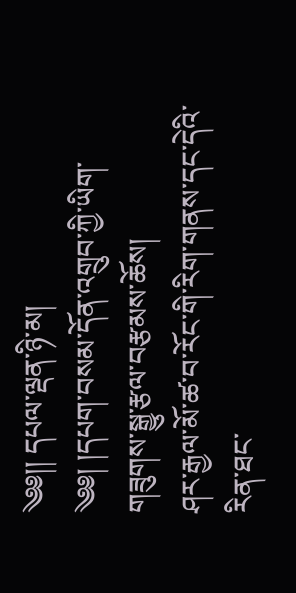༄༅།། དཔལ་ལྡན་ཉི་མ།
༄༅། །དཔག་བསམ་དོན་འགྲུབ་ཀྱི་ཡིག་གཟུགས་སྒྱུ་རྩལ་བརྩམས་ཆོས།
ཤར་རྒྱལ་མོ་ཚ་བ་རོང་གི་རིག་གནས་དང་དེའི་རིན་ཐང་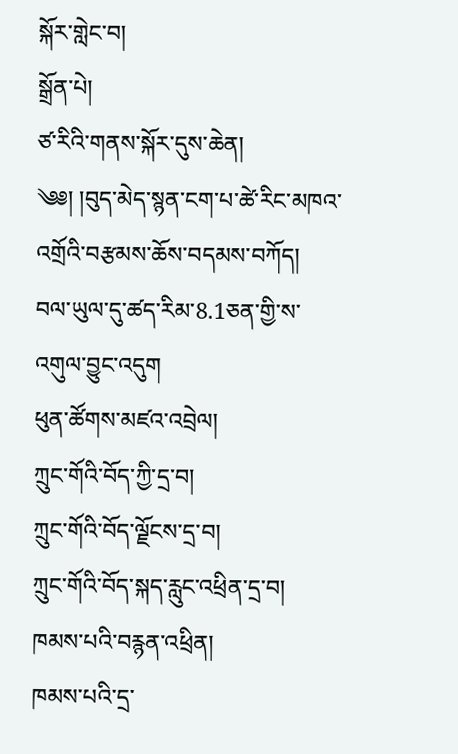སྐོར་གླེང་བ།
སྒྲོན་པེ།
ཙ་རིའི་གནས་སྐོར་དུས་ཆེན།
༄༅། །བུད་མེད་སྙན་ངག་པ་ཚེ་རིང་མཁའ་འགྲོའི་བརྩམས་ཆོས་བདམས་བཀོད།
བལ་ཡུལ་དུ་ཚད་རིམ་8.1ཅན་གྱི་ས་འགུལ་བྱུང་འདུག
ཕུན་ཚོགས་མཛའ་འབྲེལ།
ཀྲུང་གོའི་བོད་ཀྱི་དྲ་བ།
ཀྲུང་གོའི་བོད་ལྗོངས་དྲ་བ།
ཀྲུང་གོའི་བོད་སྐད་རླུང་འཕྲིན་དྲ་བ།
ཁམས་པའི་བརྙན་འཕྲིན།
ཁམས་པའི་དྲ་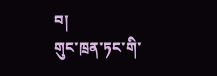བ།
གུང་ཁྲན་ཏང་གི་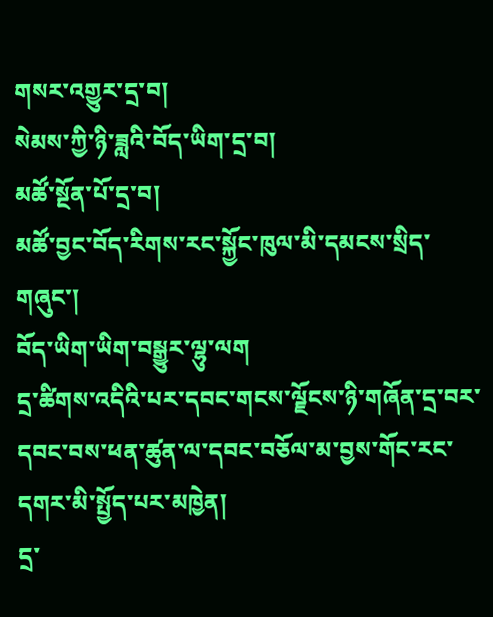གསར་འགྱུར་དྲ་བ།
སེམས་ཀྱི་ཉི་ཟླའི་བོད་ཡིག་དྲ་བ།
མཚོ་སྔོན་པོ་དྲ་བ།
མཚོ་བྱང་བོད་རིགས་རང་སྐྱོང་ཁུལ་མི་དམངས་སྲིད་གཞུང་།
བོད་ཡིག་ཡིག་བསྒྱུར་ལྷུ་ལག
དྲ་ཚིགས་འདིའི་པར་དབང་གངས་ལྗོངས་ཉི་གཞོན་དྲ་བར་དབང་བས་ཕན་ཚུན་ལ་དབང་བཅོལ་མ་བྱས་གོང་རང་དགར་མི་སྤྱོད་པར་མཁྱེན།
དྲ་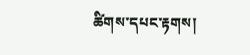ཚིགས་དཔང་རྟགས།